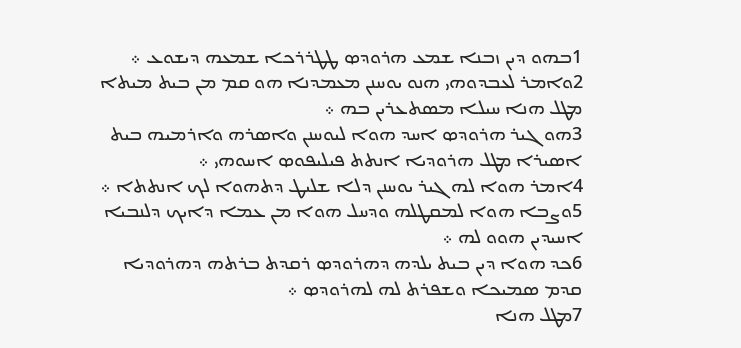1ܒܗܘ ܕܝܢ ܙܒܢܐ ܫܡܥ ܗܪܘܕܤ ܛܛܪܪܟܐ ܫܡܥܗ ܕܝܫܘܥ ܀
2ܘܐܡܪ ܠܥܒܕܘܗܝ ܗܢܘ ܝܘܚܢܢ ܡܥܡܕܢܐ ܗܘ ܩܡ ܡܢ ܒܝܬ ܡܝܬܐ ܡܛܠ ܗܢܐ ܚܝܠܐ ܡܤܬܥܪܝܢ ܒܗ ܀
3ܗܘ ܓܝܪ ܗܪܘܕܤ ܐܚܕ ܗܘܐ ܠܝܘܚܢܢ ܘܐܤܪܗ ܘܐܪܡܝܗ ܒܝܬ ܐܤܝܪܐ ܡܛܠ ܗܪܘܕܝܐ ܐܢܬܬ ܦܝܠܝܦܘܤ ܐܚܘܗܝ ܀
4ܐܡܪ ܗܘܐ ܠܗ ܓܝܪ ܝܘܚܢܢ ܕܠܐ ܫܠܝܛ ܕܬܗܘܐ ܠܟ ܐܢܬܬܐ ܀
5ܘܨܒܐ ܗܘܐ ܠܡܩܛܠܗ ܘܕܚܠ ܗܘܐ ܡܢ ܥܡܐ ܕܐܝܟ ܕܠܢܒܝܐ ܐܚܝܕܝܢ ܗܘܘ ܠܗ ܀
6ܟܕ ܗܘܐ ܕܝܢ ܒܝܬ ܝܠܕܗ ܕܗܪܘܕܤ ܪܩܕܬ ܒܪܬܗ ܕܗܪܘܕܝܐ ܩܕܡ ܤܡܝܟܐ ܘܫܦܪܬ ܠܗ ܠܗܪܘܕܤ ܀
7ܡܛܠ ܗܢܐ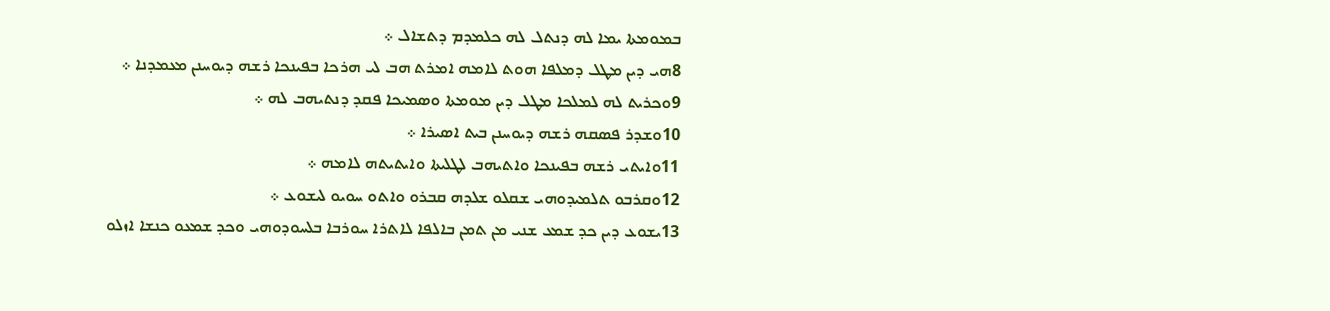ܒܡܘܡܬܐ ܝܡܐ ܠܗ ܕܢܬܠ ܠܗ ܟܠܡܕܡ ܕܬܫܐܠ ܀
8ܗܝ ܕܝܢ ܡܛܠ ܕܡܠܦܐ ܗܘܬ ܠܐܡܗ ܐܡܪܬ ܗܒ ܠܝ ܗܪܟܐ ܒܦܝܢܟܐ ܪܫܗ ܕܝܘܚܢܢ ܡܥܡܕܢܐ ܀
9ܘܟܪܝܬ ܠܗ ܠܡܠܟܐ ܡܛܠ ܕܝܢ ܡܘܡܬܐ ܘܤܡܝܟܐ ܦܩܕ ܕܢܬܝܗܒ ܠܗ ܀
10ܘܫܕܪ ܦܤܩܗ ܪܫܗ ܕܝܘܚܢܢ ܒܝܬ ܐܤܝܪܐ ܀
11ܘܐܝܬܝ ܪܫܗ ܒܦܝܢܟܐ ܘܐܬܝܗܒ ܠܛܠܝܬܐ ܘܐܝܬܝܬܗ ܠܐܡܗ ܀
12ܘܩܪܒܘ ܬܠܡܝܕܘܗܝ ܫܩܠܘ ܫܠܕܗ ܩܒܪܘ ܘܐܬܘ ܚܘܝܘ ܠܝܫܘܥ ܀
13ܝܫܘܥ ܕܝܢ ܟܕ ܫܡܥ ܫܢܝ ܡܢ ܬܡܢ ܒܐܠܦܐ ܠܐܬܪܐ ܚܘܪܒܐ ܒܠܚܘܕܘܗܝ ܘܟܕ ܫܡܥܘ ܟܢܫܐ ܐܙܠܘ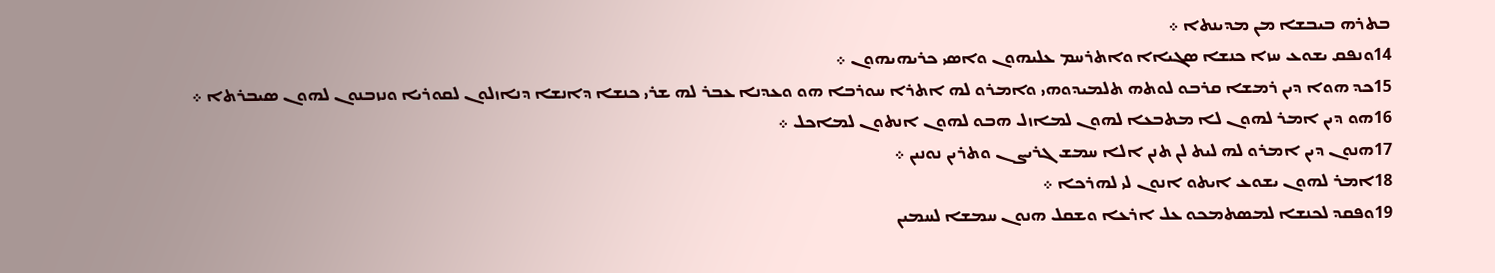ܒܬܪܗ ܒܝܒܫܐ ܡܢ ܡܕܝܢܬܐ ܀
14ܘܢܦܩ ܝܫܘܥ ܚܙܐ ܟܢܫܐ ܤܓܝܐܐ ܘܐܬܪܚܡ ܥܠܝܗܘܢ ܘܐܤܝ ܟܪܝܗܝܗܘܢ ܀
15ܟܕ ܗܘܐ ܕܝܢ ܪܡܫܐ ܩܪܒܘ ܠܘܬܗ ܬܠܡܝܕܘܗܝ ܘܐܡܪܘ ܠܗ ܐܬܪܐ ܚܘܪܒܐ ܗܘ ܘܥܕܢܐ ܥܒܪ ܠܗ ܫܪܝ ܟܢܫܐ ܕܐܢܫܐ ܕܢܐܙܠܘܢ ܠܩܘܪܝܐ ܘܢܙܒܢܘܢ ܠܗܘܢ ܤܝܒܪܬܐ ܀
16ܗܘ ܕܝܢ ܐܡܪ ܠܗܘܢ ܠܐ ܡܬܒܥܐ ܠܗܘܢ ܠܡܐܙܠ ܗܒܘ ܠܗܘܢ ܐܢܬܘܢ ܠܡܐܟܠ ܀
17ܗܢܘܢ ܕܝܢ ܐܡܪܘ ܠܗ ܠܝܬ ܠܢ ܬܢܢ ܐܠܐ ܚܡܫ ܓܪܝܨܢ ܘܬܪܝܢ ܢܘܢܝܢ ܀
18ܐܡܪ ܠܗܘܢ ܝܫܘܥ ܐܝܬܘ ܐܢܘܢ ܠܝ ܠܗܪܟܐ ܀
19ܘܦܩܕ ܠܟܢܫܐ ܠܡܤܬܡܟܘ ܥܠ ܐܪܥܐ ܘܫܩܠ ܗܢܘܢ ܚܡܫܐ ܠܚܡܝܢ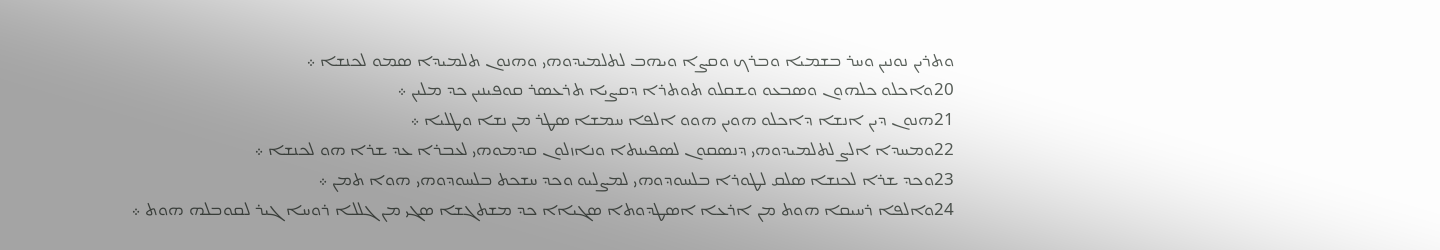ܘܬܪܝܢ ܢܘܢܝܢ ܘܚܪ ܒܫܡܝܐ ܘܒܪܟ ܘܩܨܐ ܘܝܗܒ ܠܬܠܡܝܕܘܗܝ ܘܗܢܘܢ ܬܠܡܝܕܐ ܤܡܘ ܠܟܢܫܐ ܀
20ܘܐܟܠܘ ܟܠܗܘܢ ܘܤܒܥܘ ܘܫܩܠܘ ܬܘܬܪܐ ܕܩܨܝܐ ܬܪܥܤܪ ܩܘܦܝܢܝܢ ܟܕ ܡܠܝܢ ܀
21ܗܢܘܢ ܕܝܢ ܐܢܫܐ ܕܐܟܠܘ ܗܘܝܢ ܗܘܘ ܐܠܦܐ ܚܡܫܐ ܤܛܪ ܡܢ ܢܫܐ ܘܛܠܝܐ ܀
22ܘܡܚܕܐ ܐܠܨ ܠܬܠܡܝܕܘܗܝ ܕܢܤܩܘܢ ܠܤܦܝܢܬܐ ܘܢܐܙܠܘܢ ܩܕܡܘܗܝ ܠܥܒܪܐ ܥܕ ܫܪܐ ܗܘ ܠܟܢܫܐ ܀
23ܘܟܕ ܫܪܐ ܠܟܢܫܐ ܤܠܩ ܠܛܘܪܐ ܒܠܚܘܕܘܗܝ ܠܡܨܠܝܘ ܘܟܕ ܚܫܟܬ ܒܠܚܘܕܘܗܝ ܗܘܐ ܬܡܢ ܀
24ܘܐܠܦܐ ܪܚܝܩܐ ܗܘܬ ܡܢ ܐܪܥܐ ܐܤܛܕܘܬܐ ܤܓܝܐܐ ܟܕ ܡܫܬܓܫܐ ܤܓܝ ܡܢ ܓܠܠܐ ܪܘܚܐ ܓܝܪ ܠܩܘܒܠܗ ܗܘܬ ܀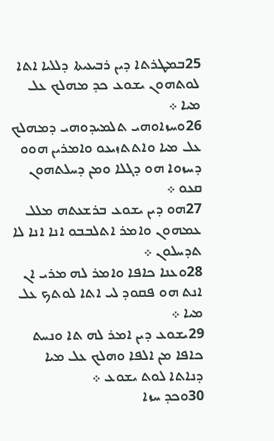25ܒܡܛܪܬܐ ܕܝܢ ܪܒܝܥܝܬܐ ܕܠܠܝܐ ܐܬܐ ܠܘܬܗܘܢ ܝܫܘܥ ܟܕ ܡܗܠܟ ܥܠ ܡܝܐ ܀
26ܘܚܙܐܘܗܝ ܬܠܡܝܕܘܗܝ ܕܡܗܠܟ ܥܠ ܡܝܐ ܘܐܬܬܙܝܥܘ ܘܐܡܪܝܢ ܗܘܘ ܕܚܙܘܐ ܗܘ ܕܓܠܐ ܘܡܢ ܕܚܠܬܗܘܢ ܩܥܘ ܀
27ܗܘ ܕܝܢ ܝܫܘܥ ܒܪܫܥܬܗ ܡܠܠ ܥܡܗܘܢ ܘܐܡܪ ܐܬܠܒܒܘ ܐܢܐ ܐܢܐ ܠܐ ܬܕܚܠܘܢ ܀
28ܘܥܢܐ ܟܐܦܐ ܘܐܡܪ ܠܗ ܡܪܝ ܐܢ ܐܢܬ ܗܘ ܦܩܘܕ ܠܝ ܐܬܐ ܠܘܬܟ ܥܠ ܡܝܐ ܀
29ܝܫܘܥ ܕܝܢ ܐܡܪ ܠܗ ܬܐ ܘܢܚܬ ܟܐܦܐ ܡܢ ܐܠܦܐ ܘܗܠܟ ܥܠ ܡܝܐ ܕܢܐܬܐ ܠܘܬ ܝܫܘܥ ܀
30ܘܟܕ ܚܙܐ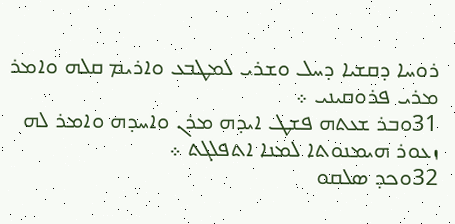ܪܘܚܐ ܕܩܫܝܐ ܕܚܠ ܘܫܪܝ ܠܡܛܒܥ ܘܐܪܝܡ ܩܠܗ ܘܐܡܪ ܡܪܝ ܦܪܘܩܝܢܝ ܀
31ܘܒܪ ܫܥܬܗ ܦܫܛ ܐܝܕܗ ܡܪܢ ܘܐܚܕܗ ܘܐܡܪ ܠܗ ܙܥܘܪ ܗܝܡܢܘܬܐ ܠܡܢܐ ܐܬܦܠܓܬ ܀
32ܘܟܕ ܤܠܩܘ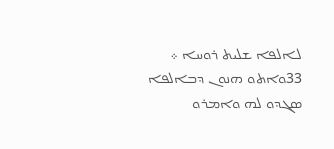ܠܐܠܦܐ ܫܠܝܬ ܪܘܚܐ ܀
33ܘܐܬܘ ܗܢܘܢ ܕܒܐܠܦܐ ܤܓܕܘ ܠܗ ܘܐܡܪܘ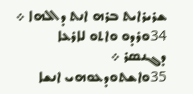ܫܪܝܪܐܝܬ ܒܪܗ ܐܢܬ ܕܐܠܗܐ ܀
34ܘܪܕܘ ܘܐܬܘ ܠܐܪܥܐ ܕܓܢܤܪ ܀
35ܘܐܫܬܘܕܥܘܗܝ ܐܢܫܐ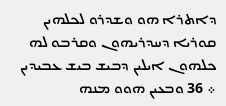ܕܐܬܪܐ ܗܘ ܘܫܕܪܘ ܠܟܠܗܝܢ ܩܘܪܝܐ ܕܚܕܪܝܗܘܢ ܘܩܪܒܘ ܠܗ ܟܠܗܘܢ ܐܝܠܝܢ ܕܒܝܫ ܒܝܫ ܥܒܝܕܝܢ ܀ 36 ܘܒܥܝܢ ܗܘܘ ܡܢܗ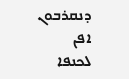ܕܢܩܪܒܘܢ ܐܦܢ ܠܟܢܦܐ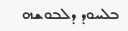ܒܠܚܘܕ ܕܠܒܘܫܗ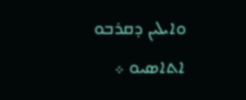ܘܐܝܠܝܢ ܕܩܪܒܘ ܐܬܐܤܝܘ ܀